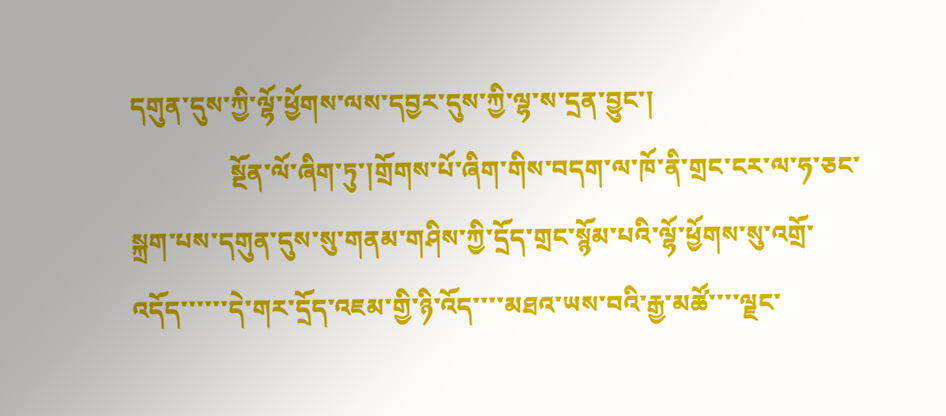དགུན་དུས་ཀྱི་ལྷོ་ཕྱོགས་ལས་དབྱར་དུས་ཀྱི་ལྷ་ས་དྲན་བྱུང་།
                སྔོན་ལོ་ཞིག་ཏུ་།གྲོགས་པོ་ཞིག་གིས་བདག་ལ་ཁོ་ནི་གྲང་ངར་ལ་ཧ་ཅང་སྐྲག་པས་དགུན་དུས་སུ་གནམ་གཤིས་ཀྱི་དྲོད་གྲང་སྙོམ་པའི་ལྷོ་ཕྱོགས་སུ་འགྲོ་འདོད་་་་་་དེ་གར་དྲོད་འཇམ་གྱི་ཉི་འོད་་་་མཐའ་ཡས་བའི་རྒྱ་མཚོ་་་་ལྗང་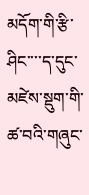མདོག་གི་རྩི་ཤིང་་་་ད་དུང་མཛེས་སྡུག་གི་ཚ་བའི་གཞུང་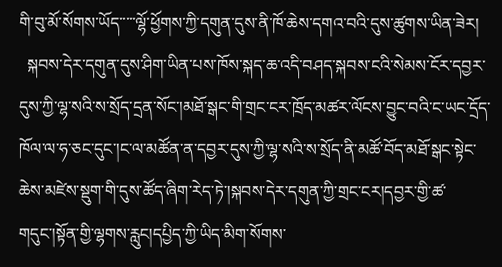གི་བུ་མོ་སོགས་ཡོད་་་་་ལྷོ་ཕྱོགས་ཀྱི་དགུན་དུས་ནི་ཁོ་ཆེས་དགའ་བའི་དུས་ཚུགས་ཡིན་ཟེར།
  སྐབས་དེར་དགུན་དུས་ཤིག་ཡིན་པས་ཁོས་སྐད་ཆ་འདི་བཤད་སྐབས་ངའི་སེམས་ངོར་དབྱར་དུས་ཀྱི་ལྷ་སའི་ས་སྲོད་དྲན་སོང་།མཐོ་སྒང་གི་གྲང་ངར་ཁྲོད་མཚར་ལོངས་བྱུང་བའི་ང་ཡང་དྲོད་ཁོལ་ལ་ཧ་ཅང་དུང་།ང་ལ་མཚོན་ན་དབྱར་དུས་ཀྱི་ལྷ་སའི་ས་སྲོད་ནི་མཚོ་བོད་མཐོ་སྒང་སྟེང་ཆེས་མཛེས་སྡུག་གི་དུས་ཚོད་ཞིག་རེད་ཏེ་།སྐབས་དེར་དགུན་ཀྱི་གྲང་ངར།དབྱར་གྱི་ཚ་གདུང་།སྟོན་གྱི་ལྷགས་རླུང།དཔྱིད་ཀྱི་ཡིད་མིག་སོགས་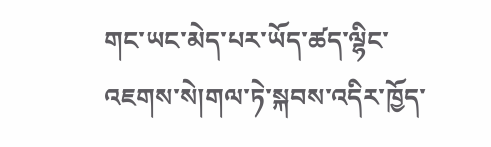གང་ཡང་མེད་པར་ཡོད་ཚད་ལྷིང་འཇགས་སེ།གལ་ཏེ་སྐབས་འདིར་ཁྱོད་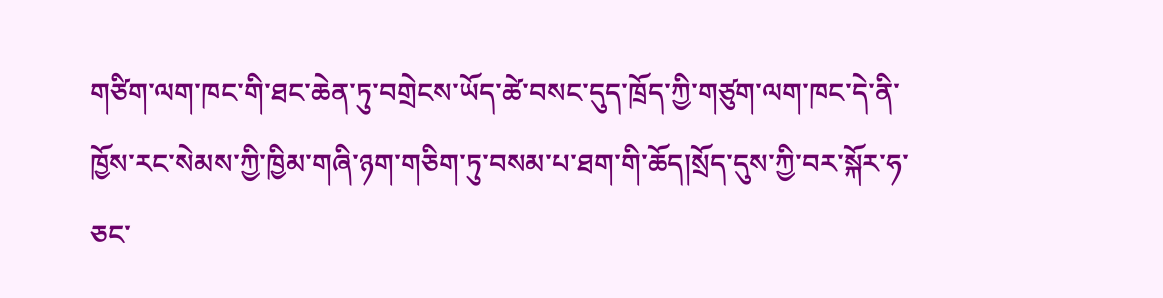གཙིག་ལག་ཁང་གི་ཐང་ཆེན་ཏུ་བགྲེངས་ཡོད་ཚེ་བསང་དུད་ཁྲོད་ཀྱི་གཙུག་ལག་ཁང་དེ་ནི་ཁྱོས་རང་སེམས་ཀྱི་ཁྱིམ་གཞི་ཉག་གཅིག་ཏུ་བསམ་པ་ཐག་གི་ཆོད།སྲོད་དུས་ཀྱི་བར་སྐོར་ཧ་ཅང་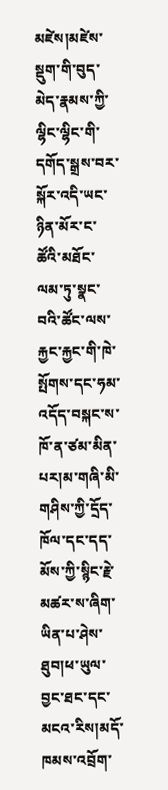མཛེས།མཛེས་སྡུག་གི་བུད་མེད་རྣམས་ཀྱི་ལྷིང་ལྷིང་གི་དགོད་སྒྲས་བར་སྐོར་འདི་ཡང་ཉིན་མོར་ང་ཚོའི་མཐོང་ལམ་ཏུ་སྣང་བའི་ཚོང་ལས་རྐྱང་རྐྱང་གི་ཁེ་སྤོགས་དང་ཧམ་འདོད་བསྐང་ས་ཁོ་ན་ཙམ་མིན་པར།མ་གཞི་མི་གཤིས་ཀྱི་དྲོད་ཁོལ་དང་དད་མོས་ཀྱི་སྙིང་རྗེ་མཚར་ས་ཞིག་ཡིན་པ་ཤེས་ཐུབ།ཕ་ཡུལ་བྱང་ཐང་དང་མངའ་རིས།མདོ་ཁམས་འབྲོག་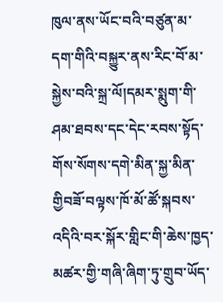ཁུལ་ནས་ཡོང་བའི་བཙུན་མ་དག་གིའི་བསྐྱུར་ནས་རིང་བོ་མ་སྐྱེས་བའི་སྐྲ་ལོ།དམར་སྨུག་གི་ཤམ་ཐབས་དང་དེང་རབས་སྟོད་གོས་སོགས་དགེ་མིན་སྐྱ་མིན་གྱིབཟོ་བལྟས་ཁོ་མོ་ཚོ་སྐབས་འདིའི་བར་སྐོར་གླིང་གི་ཆེས་ཁྱད་མཚར་གྱི་གཞི་ཞིག་ཏུ་གྲུབ་ཡོད་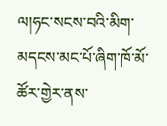ལ།ཧང་སངས་བའི་མིག་མདངས་མང་པོ་ཞིག་ཁོ་མོ་ཚོར་གྱེར་ནས་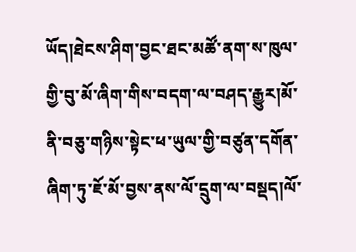ཡོད།ཐེངས་ཤིག་བྱང་ཐང་མཚོ་ནག་ས་ཁུལ་གྱི་བུ་མོ་ཞིག་གིས་བདག་ལ་བཤད་རྒྱུར།མོ་ནི་བཅུ་གཉིས་སྟེང་ཕ་ཡུལ་གྱི་བཙུན་དགོན་ཞིག་ཏུ་ཇོ་མོ་བྱས་ནས་ལོ་དྲུག་ལ་བསྡད།ལོ་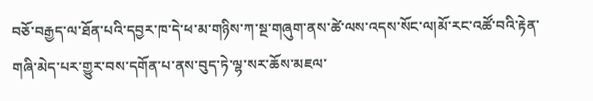བཅོ་བརྒྱད་ལ་ཐོན་པའི་དབྱར་ཁ་དེ་ཕ་མ་གཉིས་ཀ་སྔ་གཞུག་ནས་ཚེ་ལས་འདས་སོང་ལ།མོ་རང་འཚོ་བའི་རྟེན་གཞི་མེད་པར་གྱུར་བས་དགོན་པ་ནས་བུད་ཏེ་ལྷ་སར་ཆོས་མཇལ་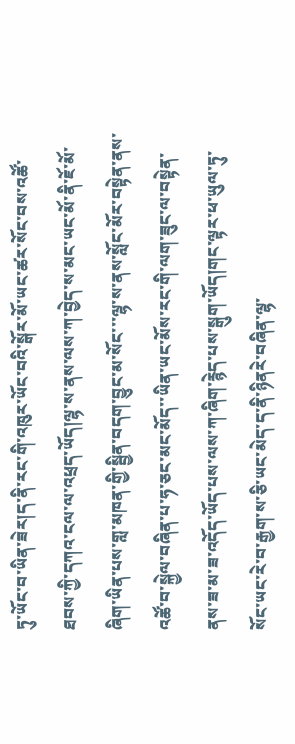ཏུ་ཡོང་བ་ཡིན་ཟེར།ད་ནི་རང་གི་འཁུར་ཡོང་བའི་སྒོར་མོ་ཡང་ཚར་སོང་བས་འཚོ་ཐབས་ཀྱི་དཀའ་ངལ་ལ་འཕྲད་ཡོད།ལྷ་ས་ནས་ལས་ཀ་བྱེད་ས་མང་ཡང་མོ་ནི་ཇོ་མོ་ཞིག་ཡིན་པས་གླ་མཁན་གྱི་སྦྱིན་བདག་བྱུང་མ་སོང་་་ལྷ་ས་ནས་སློང་མོར་བསྟེན་ནས་འཚོ་བ་སྐྱེལ་བཞིན་པ་ཧ་ཅང་མང་མོད་་ཡིན་ཡང་མོས་རང་གི་ལག་ཟུང་ལ་བསྟེན་ནས་ཟ་མ་ཟ་འདོད་ཡོད་པས་ལས་ཀ་ཞིག་རྙེད་པས་སྒུག་ཡོད།གང་ལྟར་ཕ་ཡུལ་ཏུ་སོང་ཡང་རེ་བ་རྒྱག་ས་ཅི་ཡང་མེད་ད་ནི་ཉིནརེ་བཞིན་ལྷ་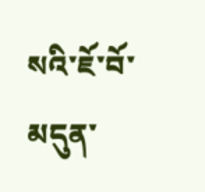སའི་ཇོ་བོ་མདུན་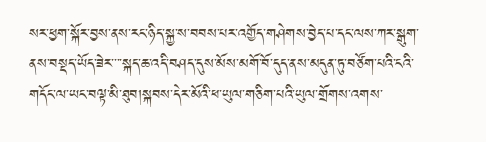སར་ཕྱག་སྐོར་བྱས་ནས་རང་ཉིད་སྐྱ་ས་བབས་པར་འགྱོད་གཤེགས་བྱེད་པ་དང་ལས་ཀར་སྒུག་ནས་བསྡད་ཡོད་ཟེར་་་་སྐད་ཆ་འདི་བཤད་དུས་མོས་མགོ་བོ་དུད་ནས་མདུན་ཏུ་བཙོག་པའི་ངའི་གདོང་ལ་ཡང་བལྟ་མི་ཐུབ།སྐབས་དེར་མོའི་ཕ་ཡུལ་གཅིག་པའི་ཡུལ་གྲོགས་འགས་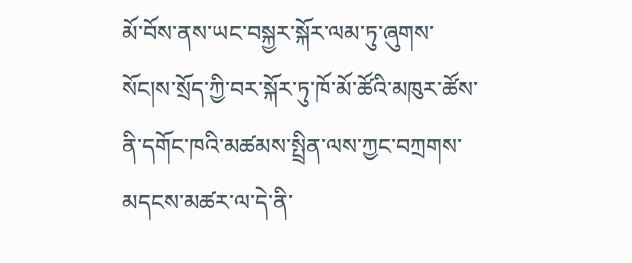མོ་བོས་ནས་ཡང་བསྐྱར་སྐོར་ལམ་ཏུ་ཞུགས་སོང།ས་སྲོད་ཀྱི་བར་སྐོར་ཏུ་ཁོ་མོ་ཚོའི་མཁུར་ཚོས་ནི་དགོང་ཁའི་མཚམས་སྤྲིན་ལས་ཀྱང་བཀྲགས་མདངས་མཚར་ལ་དེ་ནི་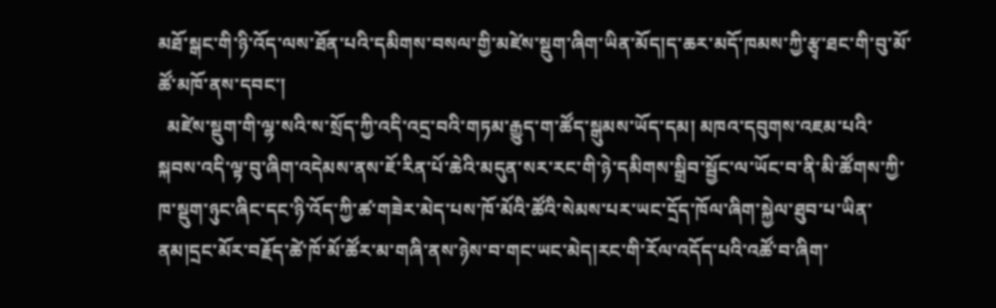མཐོ་སྒང་གི་ཉི་འོད་ལས་ཐོན་པའི་དམིགས་བསལ་གྱི་མཛེས་སྡུག་ཞིག་ཡིན་མོད།ད་ཆར་མདོ་ཁམས་ཀྱི་རྩྭ་ཐང་གི་བུ་མོ་ཚོ་མཁོ་ནས་དབང་།
  མཛེས་སྡུག་གི་ལྷ་སའི་ས་སྲོད་ཀྱི་འདི་འདྲ་བའི་གཏམ་རྒྱུད་ག་ཚོད་སྒུམས་ཡོད་དམ། མཁའ་དབུགས་འཇམ་པའི་སྐབས་འདི་ལྟ་བུ་ཞིག་འདེམས་ནས་ཇོ་རིན་པོ་ཆེའི་མདུན་སར་རང་གི་ཉེ་དམིགས་སྒྲིབ་སྦྱོང་ལ་ཡོང་བ་ནི་མི་ཚོགས་ཀྱི་ཁ་སྡུག་ཉུང་ཞིང་དང་ཉི་འོད་ཀྱི་ཚ་གཟེར་མེད་པས་ཁོ་མོའི་ཚོའི་སེམས་པར་ཡང་དྲོད་ཁོལ་ཞིག་སྐྱེལ་ཐུབ་པ་ཡིན་ནམ།དྲང་མོར་བརྗོད་ཚེ་ཁོ་མོ་ཚོར་མ་གཞི་ནས་ཉེས་བ་གང་ཡང་མེད།རང་གི་རོལ་འདོད་པའི་འཚོ་བ་ཞིག་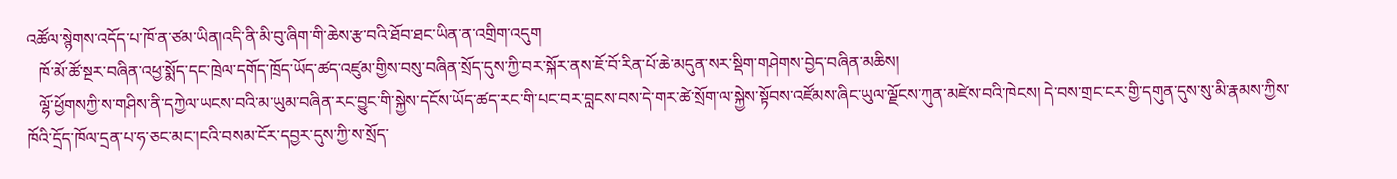འཚོལ་སྙེགས་འདོད་པ་ཁོ་ན་ཙམ་ཡིན།འདི་ནི་མི་བུ་ཞིག་གི་ཆེས་རྩ་བའི་ཐོབ་ཐང་ཡིན་ན་འགྲིག་འདུག
   ཁོ་མོ་ཚོ་སྔར་བཞིན་འཕྱ་སྨོད་དང་ཁྲེལ་དགོད་ཁྲོད་ཡོད་ཚད་འཛུམ་གྱིས་བསུ་བཞིན་སྲོད་དུས་ཀྱི་བར་སྐོར་ནས་ཇོ་བོ་རིན་པོ་ཆེ་མདུན་སར་སྡིག་གཤེགས་བྱེད་བཞིན་མཆིས།
   ལྷོ་ཕྱོགསཀྱི་ས་གཤིས་ནི་དཀྱེལ་ཡངས་བའི་མ་ཡུམ་བཞིན་རང་བྱུང་གི་སྐྱེས་དངོས་ཡོད་ཚད་རང་གི་པང་བར་བླངས་བས་དེ་གར་ཚེ་སྲོག་ལ་སྐྱེས་སྟོབས་འཛོམས་ཞིང་ཡུལ་ལྗོངས་ཀུན་མཛེས་བའི་ཁེངས། དེ་བས་གྲང་ངར་གྱི་དགུན་དུས་སུ་མི་རྣམས་ཀྱིས་ཁོའི་དྲོད་ཁོལ་དྲན་པ་ཧ་ཅང་མང་།ངའི་བསམ་ངོར་དབྱར་དུས་ཀྱི་ས་སྲོད་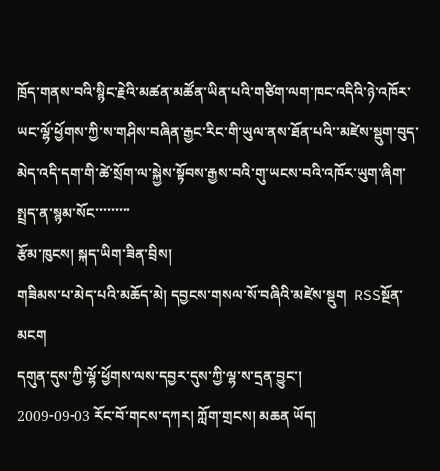ཁྲོད་གནས་བའི་སྙིང་རྗེའི་མཚན་མཚོན་ཡིན་པའི་གཙིག་ལག་ཁང་འདིའི་ཉེ་འཁོར་ཡང་ལྷོ་ཕྱོགས་ཀྱི་ས་གཤིས་བཞིན་རྒྱང་རིང་གི་ཡུལ་ནས་ཐོན་པའི་་མཛེས་སྡུག་བུད་མེད་འདི་དག་གི་ཚེ་སྲོག་ལ་སྐྱེས་སྟོབས་རྒྱས་བའི་གུ་ཡངས་བའི་འཁོར་ཡུག་ཞིག་སྤྲད་ན་སྙམ་སོང་་་་་་་་་
རྩོམ་ཁུངས། སྐད་ཡིག་ཟིན་བྲིས།
གཟིམས་པ་མེད་པའི་མཆོད་མེ། དབྱངས་གསལ་སོ་བཞིའི་མཛེས་སྡུག  RSSསྔོན་མངག
དགུན་དུས་ཀྱི་ལྷོ་ཕྱོགས་ལས་དབྱར་དུས་ཀྱི་ལྷ་ས་དྲན་བྱུང་།
2009-09-03 རོང་བོ་གངས་དཀར། ཀློག་གྲངས། མཆན ཡོད།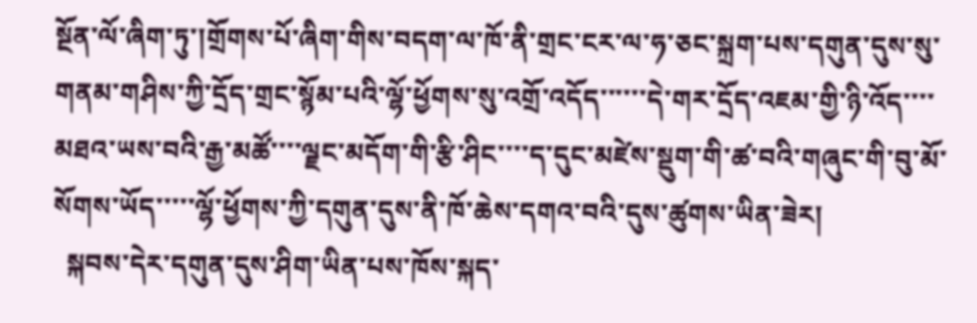སྔོན་ལོ་ཞིག་ཏུ་།གྲོགས་པོ་ཞིག་གིས་བདག་ལ་ཁོ་ནི་གྲང་ངར་ལ་ཧ་ཅང་སྐྲག་པས་དགུན་དུས་སུ་གནམ་གཤིས་ཀྱི་དྲོད་གྲང་སྙོམ་པའི་ལྷོ་ཕྱོགས་སུ་འགྲོ་འདོད་་་་་་དེ་གར་དྲོད་འཇམ་གྱི་ཉི་འོད་་་་མཐའ་ཡས་བའི་རྒྱ་མཚོ་་་་ལྗང་མདོག་གི་རྩི་ཤིང་་་་ད་དུང་མཛེས་སྡུག་གི་ཚ་བའི་གཞུང་གི་བུ་མོ་སོགས་ཡོད་་་་་ལྷོ་ཕྱོགས་ཀྱི་དགུན་དུས་ནི་ཁོ་ཆེས་དགའ་བའི་དུས་ཚུགས་ཡིན་ཟེར།
  སྐབས་དེར་དགུན་དུས་ཤིག་ཡིན་པས་ཁོས་སྐད་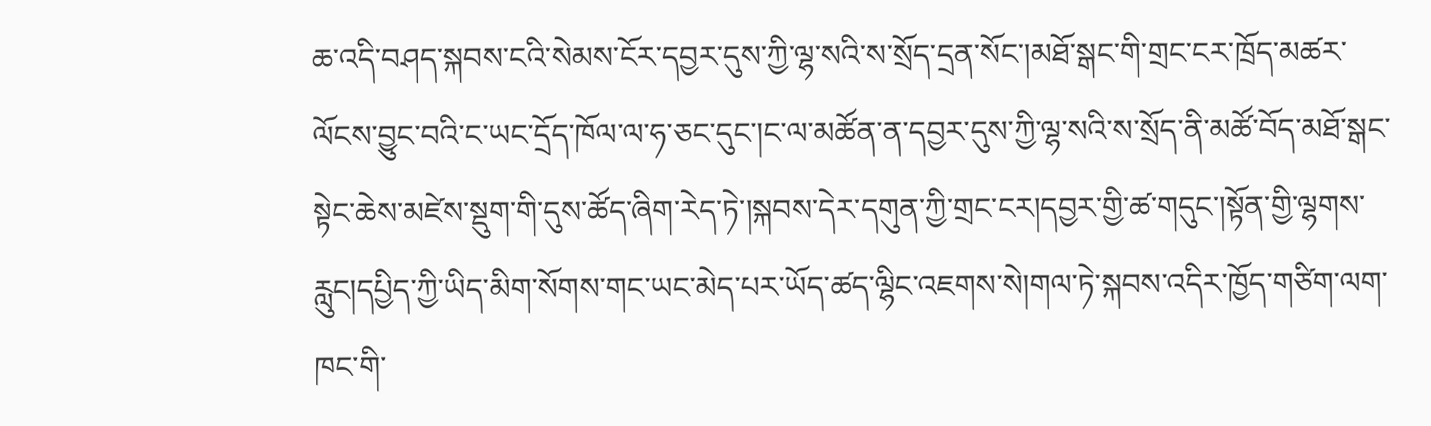ཆ་འདི་བཤད་སྐབས་ངའི་སེམས་ངོར་དབྱར་དུས་ཀྱི་ལྷ་སའི་ས་སྲོད་དྲན་སོང་།མཐོ་སྒང་གི་གྲང་ངར་ཁྲོད་མཚར་ལོངས་བྱུང་བའི་ང་ཡང་དྲོད་ཁོལ་ལ་ཧ་ཅང་དུང་།ང་ལ་མཚོན་ན་དབྱར་དུས་ཀྱི་ལྷ་སའི་ས་སྲོད་ནི་མཚོ་བོད་མཐོ་སྒང་སྟེང་ཆེས་མཛེས་སྡུག་གི་དུས་ཚོད་ཞིག་རེད་ཏེ་།སྐབས་དེར་དགུན་ཀྱི་གྲང་ངར།དབྱར་གྱི་ཚ་གདུང་།སྟོན་གྱི་ལྷགས་རླུང།དཔྱིད་ཀྱི་ཡིད་མིག་སོགས་གང་ཡང་མེད་པར་ཡོད་ཚད་ལྷིང་འཇགས་སེ།གལ་ཏེ་སྐབས་འདིར་ཁྱོད་གཙིག་ལག་ཁང་གི་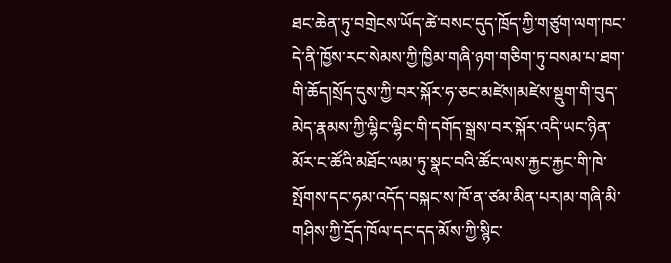ཐང་ཆེན་ཏུ་བགྲེངས་ཡོད་ཚེ་བསང་དུད་ཁྲོད་ཀྱི་གཙུག་ལག་ཁང་དེ་ནི་ཁྱོས་རང་སེམས་ཀྱི་ཁྱིམ་གཞི་ཉག་གཅིག་ཏུ་བསམ་པ་ཐག་གི་ཆོད།སྲོད་དུས་ཀྱི་བར་སྐོར་ཧ་ཅང་མཛེས།མཛེས་སྡུག་གི་བུད་མེད་རྣམས་ཀྱི་ལྷིང་ལྷིང་གི་དགོད་སྒྲས་བར་སྐོར་འདི་ཡང་ཉིན་མོར་ང་ཚོའི་མཐོང་ལམ་ཏུ་སྣང་བའི་ཚོང་ལས་རྐྱང་རྐྱང་གི་ཁེ་སྤོགས་དང་ཧམ་འདོད་བསྐང་ས་ཁོ་ན་ཙམ་མིན་པར།མ་གཞི་མི་གཤིས་ཀྱི་དྲོད་ཁོལ་དང་དད་མོས་ཀྱི་སྙིང་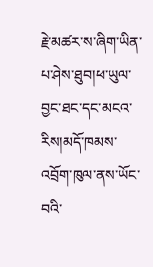རྗེ་མཚར་ས་ཞིག་ཡིན་པ་ཤེས་ཐུབ།ཕ་ཡུལ་བྱང་ཐང་དང་མངའ་རིས།མདོ་ཁམས་འབྲོག་ཁུལ་ནས་ཡོང་བའི་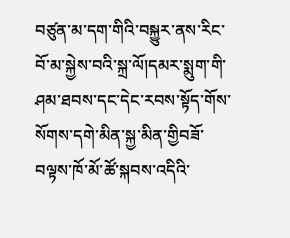བཙུན་མ་དག་གིའི་བསྐྱུར་ནས་རིང་བོ་མ་སྐྱེས་བའི་སྐྲ་ལོ།དམར་སྨུག་གི་ཤམ་ཐབས་དང་དེང་རབས་སྟོད་གོས་སོགས་དགེ་མིན་སྐྱ་མིན་གྱིབཟོ་བལྟས་ཁོ་མོ་ཚོ་སྐབས་འདིའི་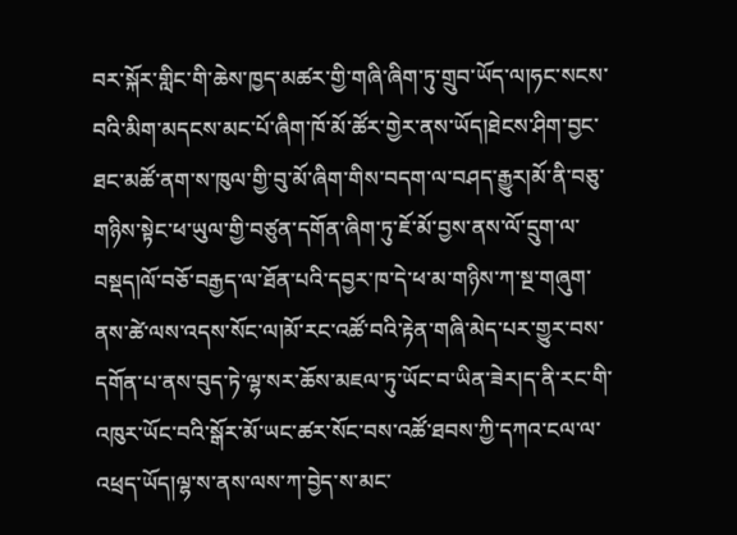བར་སྐོར་གླིང་གི་ཆེས་ཁྱད་མཚར་གྱི་གཞི་ཞིག་ཏུ་གྲུབ་ཡོད་ལ།ཧང་སངས་བའི་མིག་མདངས་མང་པོ་ཞིག་ཁོ་མོ་ཚོར་གྱེར་ནས་ཡོད།ཐེངས་ཤིག་བྱང་ཐང་མཚོ་ནག་ས་ཁུལ་གྱི་བུ་མོ་ཞིག་གིས་བདག་ལ་བཤད་རྒྱུར།མོ་ནི་བཅུ་གཉིས་སྟེང་ཕ་ཡུལ་གྱི་བཙུན་དགོན་ཞིག་ཏུ་ཇོ་མོ་བྱས་ནས་ལོ་དྲུག་ལ་བསྡད།ལོ་བཅོ་བརྒྱད་ལ་ཐོན་པའི་དབྱར་ཁ་དེ་ཕ་མ་གཉིས་ཀ་སྔ་གཞུག་ནས་ཚེ་ལས་འདས་སོང་ལ།མོ་རང་འཚོ་བའི་རྟེན་གཞི་མེད་པར་གྱུར་བས་དགོན་པ་ནས་བུད་ཏེ་ལྷ་སར་ཆོས་མཇལ་ཏུ་ཡོང་བ་ཡིན་ཟེར།ད་ནི་རང་གི་འཁུར་ཡོང་བའི་སྒོར་མོ་ཡང་ཚར་སོང་བས་འཚོ་ཐབས་ཀྱི་དཀའ་ངལ་ལ་འཕྲད་ཡོད།ལྷ་ས་ནས་ལས་ཀ་བྱེད་ས་མང་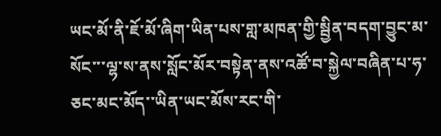ཡང་མོ་ནི་ཇོ་མོ་ཞིག་ཡིན་པས་གླ་མཁན་གྱི་སྦྱིན་བདག་བྱུང་མ་སོང་་་ལྷ་ས་ནས་སློང་མོར་བསྟེན་ནས་འཚོ་བ་སྐྱེལ་བཞིན་པ་ཧ་ཅང་མང་མོད་་ཡིན་ཡང་མོས་རང་གི་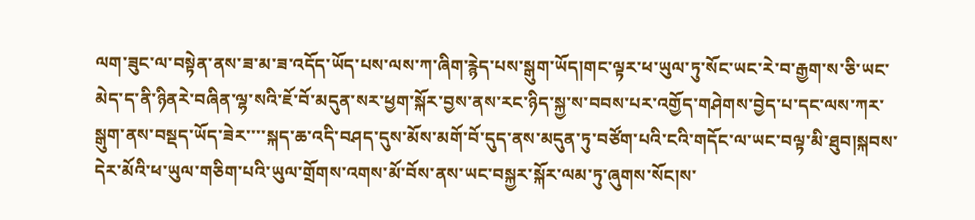ལག་ཟུང་ལ་བསྟེན་ནས་ཟ་མ་ཟ་འདོད་ཡོད་པས་ལས་ཀ་ཞིག་རྙེད་པས་སྒུག་ཡོད།གང་ལྟར་ཕ་ཡུལ་ཏུ་སོང་ཡང་རེ་བ་རྒྱག་ས་ཅི་ཡང་མེད་ད་ནི་ཉིནརེ་བཞིན་ལྷ་སའི་ཇོ་བོ་མདུན་སར་ཕྱག་སྐོར་བྱས་ནས་རང་ཉིད་སྐྱ་ས་བབས་པར་འགྱོད་གཤེགས་བྱེད་པ་དང་ལས་ཀར་སྒུག་ནས་བསྡད་ཡོད་ཟེར་་་་སྐད་ཆ་འདི་བཤད་དུས་མོས་མགོ་བོ་དུད་ནས་མདུན་ཏུ་བཙོག་པའི་ངའི་གདོང་ལ་ཡང་བལྟ་མི་ཐུབ།སྐབས་དེར་མོའི་ཕ་ཡུལ་གཅིག་པའི་ཡུལ་གྲོགས་འགས་མོ་བོས་ནས་ཡང་བསྐྱར་སྐོར་ལམ་ཏུ་ཞུགས་སོང།ས་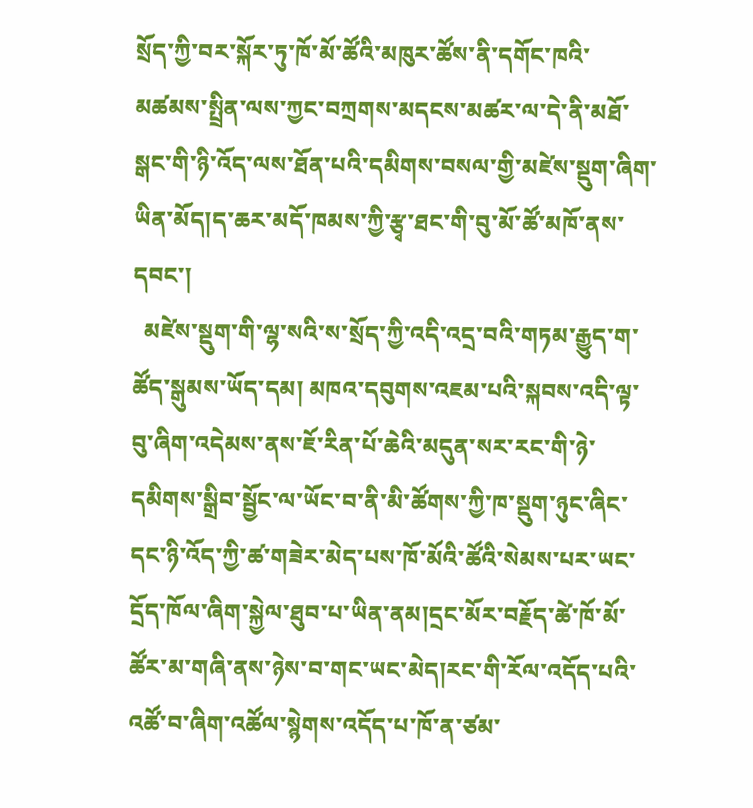སྲོད་ཀྱི་བར་སྐོར་ཏུ་ཁོ་མོ་ཚོའི་མཁུར་ཚོས་ནི་དགོང་ཁའི་མཚམས་སྤྲིན་ལས་ཀྱང་བཀྲགས་མདངས་མཚར་ལ་དེ་ནི་མཐོ་སྒང་གི་ཉི་འོད་ལས་ཐོན་པའི་དམིགས་བསལ་གྱི་མཛེས་སྡུག་ཞིག་ཡིན་མོད།ད་ཆར་མདོ་ཁམས་ཀྱི་རྩྭ་ཐང་གི་བུ་མོ་ཚོ་མཁོ་ནས་དབང་།
  མཛེས་སྡུག་གི་ལྷ་སའི་ས་སྲོད་ཀྱི་འདི་འདྲ་བའི་གཏམ་རྒྱུད་ག་ཚོད་སྒུམས་ཡོད་དམ། མཁའ་དབུགས་འཇམ་པའི་སྐབས་འདི་ལྟ་བུ་ཞིག་འདེམས་ནས་ཇོ་རིན་པོ་ཆེའི་མདུན་སར་རང་གི་ཉེ་དམིགས་སྒྲིབ་སྦྱོང་ལ་ཡོང་བ་ནི་མི་ཚོགས་ཀྱི་ཁ་སྡུག་ཉུང་ཞིང་དང་ཉི་འོད་ཀྱི་ཚ་གཟེར་མེད་པས་ཁོ་མོའི་ཚོའི་སེམས་པར་ཡང་དྲོད་ཁོལ་ཞིག་སྐྱེལ་ཐུབ་པ་ཡིན་ནམ།དྲང་མོར་བརྗོད་ཚེ་ཁོ་མོ་ཚོར་མ་གཞི་ནས་ཉེས་བ་གང་ཡང་མེད།རང་གི་རོལ་འདོད་པའི་འཚོ་བ་ཞིག་འཚོལ་སྙེགས་འདོད་པ་ཁོ་ན་ཙམ་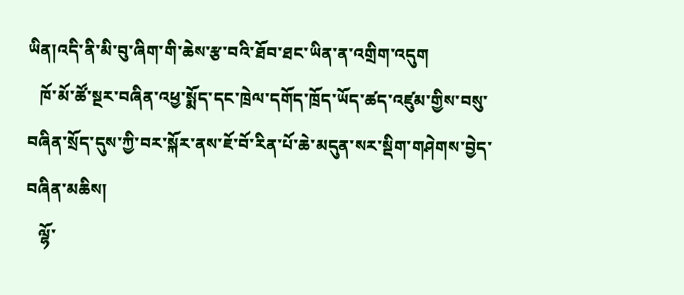ཡིན།འདི་ནི་མི་བུ་ཞིག་གི་ཆེས་རྩ་བའི་ཐོབ་ཐང་ཡིན་ན་འགྲིག་འདུག
   ཁོ་མོ་ཚོ་སྔར་བཞིན་འཕྱ་སྨོད་དང་ཁྲེལ་དགོད་ཁྲོད་ཡོད་ཚད་འཛུམ་གྱིས་བསུ་བཞིན་སྲོད་དུས་ཀྱི་བར་སྐོར་ནས་ཇོ་བོ་རིན་པོ་ཆེ་མདུན་སར་སྡིག་གཤེགས་བྱེད་བཞིན་མཆིས།
   ལྷོ་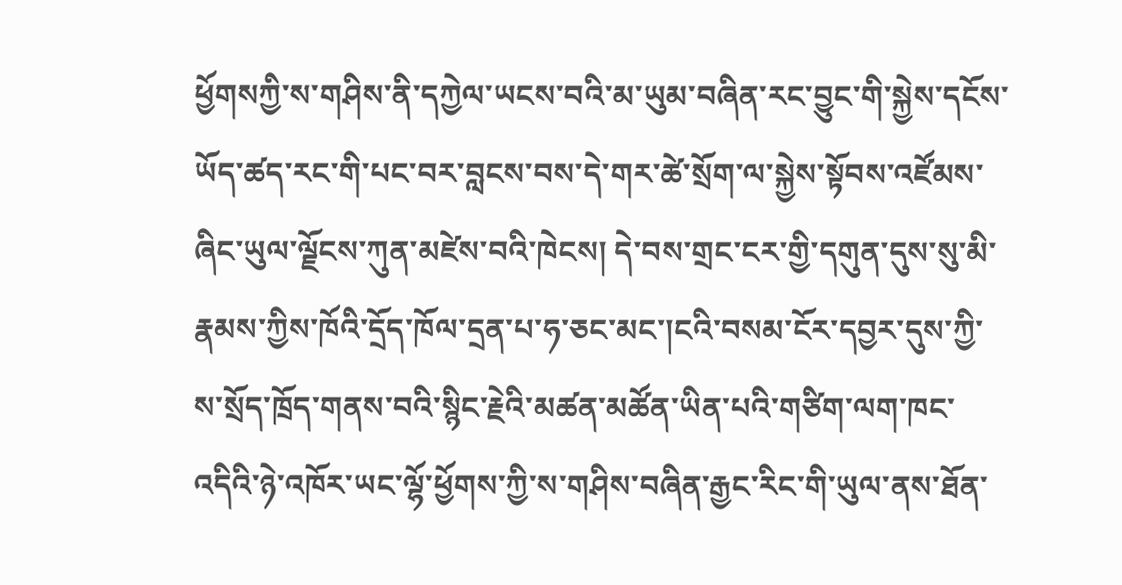ཕྱོགསཀྱི་ས་གཤིས་ནི་དཀྱེལ་ཡངས་བའི་མ་ཡུམ་བཞིན་རང་བྱུང་གི་སྐྱེས་དངོས་ཡོད་ཚད་རང་གི་པང་བར་བླངས་བས་དེ་གར་ཚེ་སྲོག་ལ་སྐྱེས་སྟོབས་འཛོམས་ཞིང་ཡུལ་ལྗོངས་ཀུན་མཛེས་བའི་ཁེངས། དེ་བས་གྲང་ངར་གྱི་དགུན་དུས་སུ་མི་རྣམས་ཀྱིས་ཁོའི་དྲོད་ཁོལ་དྲན་པ་ཧ་ཅང་མང་།ངའི་བསམ་ངོར་དབྱར་དུས་ཀྱི་ས་སྲོད་ཁྲོད་གནས་བའི་སྙིང་རྗེའི་མཚན་མཚོན་ཡིན་པའི་གཙིག་ལག་ཁང་འདིའི་ཉེ་འཁོར་ཡང་ལྷོ་ཕྱོགས་ཀྱི་ས་གཤིས་བཞིན་རྒྱང་རིང་གི་ཡུལ་ནས་ཐོན་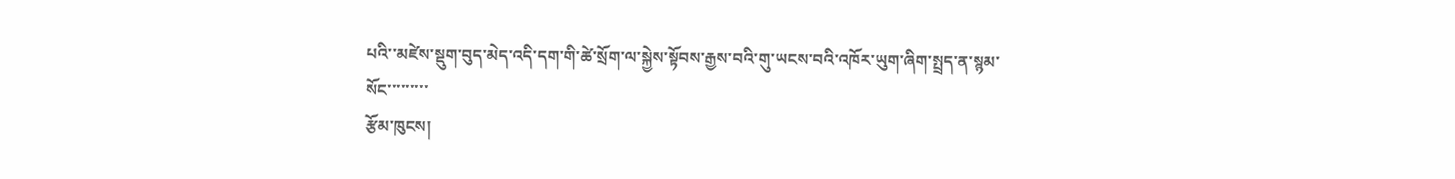པའི་་མཛེས་སྡུག་བུད་མེད་འདི་དག་གི་ཚེ་སྲོག་ལ་སྐྱེས་སྟོབས་རྒྱས་བའི་གུ་ཡངས་བའི་འཁོར་ཡུག་ཞིག་སྤྲད་ན་སྙམ་སོང་་་་་་་་་
རྩོམ་ཁུངས།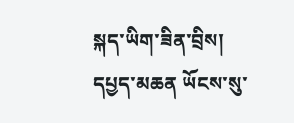སྐད་ཡིག་ཟིན་བྲིས།
དཔྱད་མཆན ཡོངས་སུ་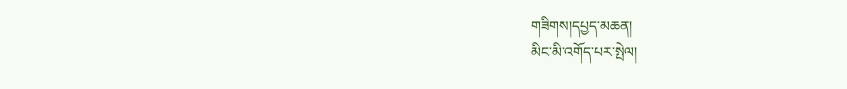གཟིགས།དཔྱད་མཆན།
མིང་མི་འགོད་པར་སྤེལ།